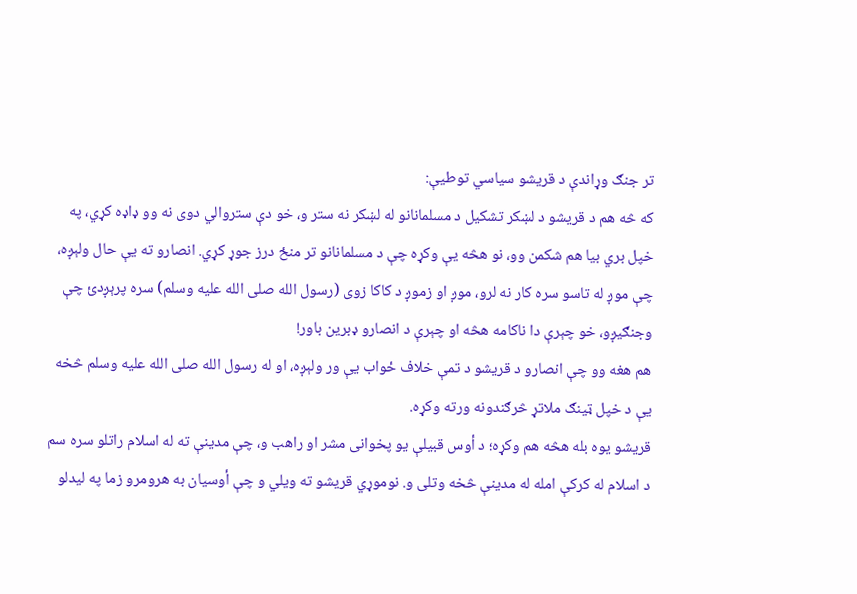تر جنګ وړاندې د قریشو سیاسي توطیې:
که څه هم د قریشو د لښکر تشکیل د مسلمانانو له لښکر نه ستر و، خو دې ستروالي دوی نه وو ډاډه کړي، په خپل بري بیا هم شکمن وو، نو هڅه یې وکړه چې د مسلمانانو تر منځ درز جوړ کړي. انصارو ته یې حال ولېږه، چې موږ له تاسو سره کار نه لرو، موږ او زموږ د کاکا زوی (رسول الله صلی الله علیه وسلم) سره پرېږدئ چې وجنګیږو، خو چېرې دا ناکامه هڅه او چېرې د انصارو ډبرین باور!
هم هغه وو چې انصارو د قریشو د تمې خلاف ځواب یې ور ولېږه، او له رسول الله صلی الله علیه وسلم څخه یې د خپل ټینګ ملاتړ څرګندونه ورته وکړه.
قریشو یوه بله هڅه هم وکړه؛ د أوس قبیلې یو پخوانی مشر او راهب و، چې مدینې ته له اسلام راتلو سره سم د اسلام له کرکې امله له مدینې څخه وتلی و. نوموړي قریشو ته ویلي و چې أوسیان به هرومرو زما په لیدلو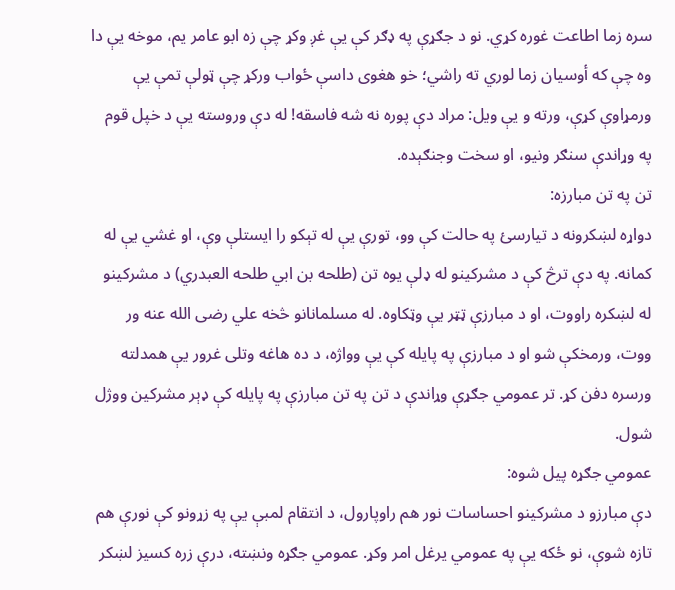سره زما اطاعت غوره کړي. نو د جګړې په ډګر کې یې غږ وکړ چې زه ابو عامر یم، موخه یې دا وه چې که أوسیان زما لوري ته راشي؛ خو هغوی داسې ځواب ورکړ چې ټولې تمې یې ورمړاوې کړې، ورته و یې ویل: مراد دې پوره نه شه فاسقه! له دې وروسته یې د خپل قوم په وړاندې سنګر ونیو، او سخت وجنګېده.
تن په تن مبارزه:
دواړه لښکرونه د تیارسئ په حالت کې وو، تورې یې له تېکو را ایستلې وې، او غشي یې له کمانه. په دې ترڅ کې د مشرکینو له ډلې یوه تن (طلحه بن ابي طلحه العبدري) د مشرکینو له لښکره راووت، او د مبارزې ټټر یې وټکاوه. له مسلمانانو څخه علي رضی الله عنه ور ووت، ورمخکې شو او د مبارزې په پایله کې یې وواژه، د ده هاغه وتلی غرور یې همدلته ورسره دفن کړ. تر عمومي جګړې وړاندې د تن په تن مبارزې په پایله کې ډېر مشرکین ووژل شول.
عمومي جګړه پیل شوه:
دې مبارزو د مشرکینو احساسات نور هم راوپارول، د انتقام لمبې یې په زړونو کې نورې هم تازه شوې، نو ځکه یې په عمومي یرغل امر وکړ. عمومي جګړه ونښته، درې زره کسیز لښکر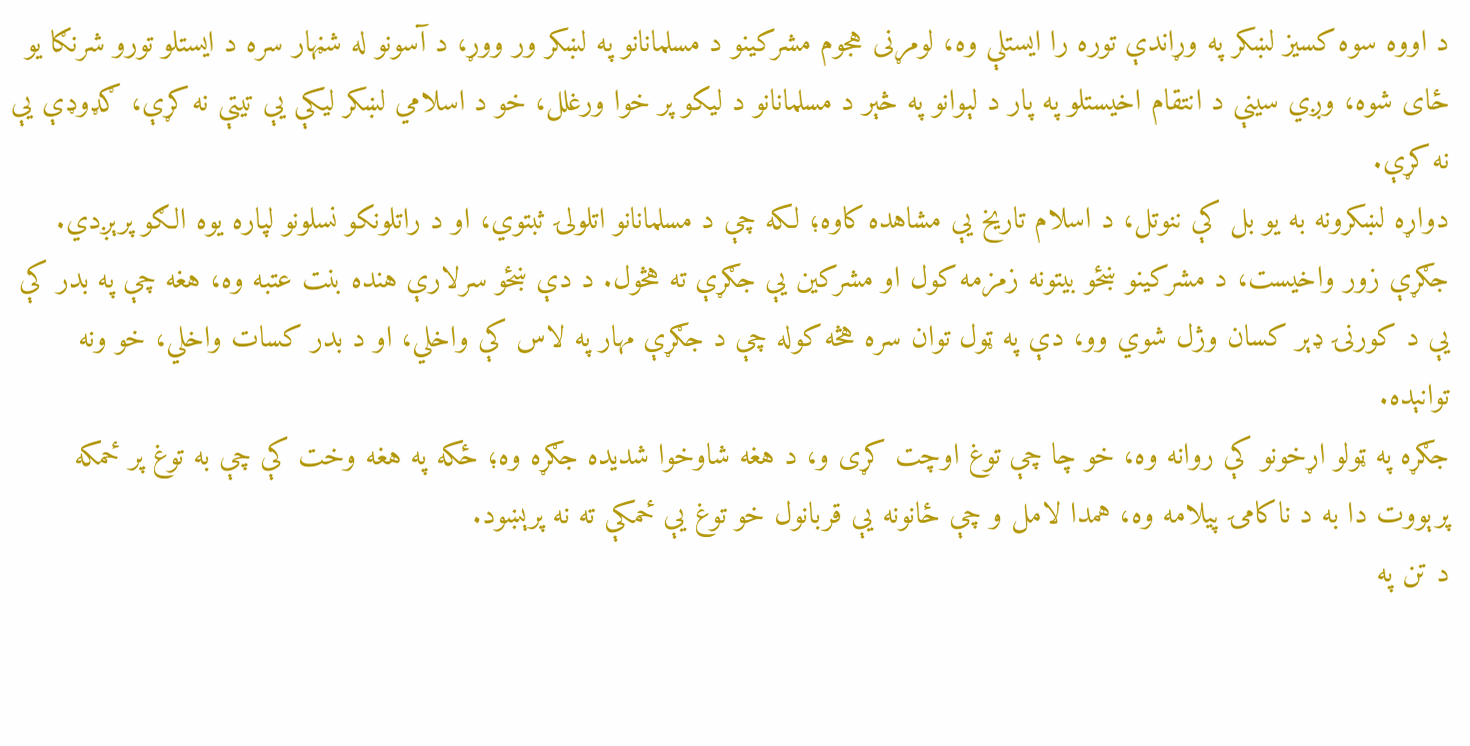د اووه سوه کسیز لښکر په وړاندې توره را ایستلې وه، لومړنی هجوم مشرکینو د مسلمانانو په لښکر ور ووړ، د آسونو له شڼهار سره د ایستلو تورو شرنګا یو ځای شوه، وږي سینې د انتقام اخیستلو په پار د لېوانو په څېر د مسلمانانو د لیکو پر خوا ورغلل، خو د اسلامي لښکر لیکې یې تیتې نه کړې، ګډوډې یې نه کړې.
دواړه لښکرونه به یو بل کې ننوتل، د اسلام تاریخ یې مشاهده کاوه؛ لکه چې د مسلمانانو اتلولۍ ثبتوي، او د راتلونکو نسلونو لپاره یوه الګو پرېږدي.
جګړې زور واخیست، د مشرکینو ښځو بیتونه زمزمه کول او مشرکین یې جګړې ته هڅول. د دې ښځو سرلارې هنده بنت عتبه وه، هغه چې په بدر کې یې د کورنۍ ډېر کسان وژل شوي وو، دې په ټول توان سره هڅه کوله چې د جګړې مهار په لاس کې واخلي، او د بدر کسات واخلي، خو ونه توانېده.
جګړه په ټولو اړخونو کې روانه وه، خو چا چې توغ اوچت کړی و، د هغه شاوخوا شدیده جګړه وه؛ ځکه په هغه وخت کې چې به توغ پر ځمکه پرېووت دا به د ناکامۍ پیلامه وه، همدا لامل و چې ځانونه یې قربانول خو توغ یې ځمکې ته نه پرېښود.
د تن په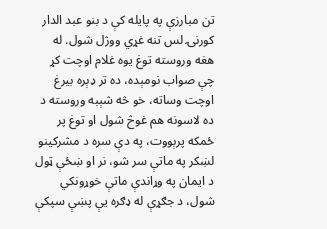تن مبارزې په پایله کې د بنو عبد الدار کورنۍ لس تنه غړي ووژل شول. له هغه وروسته توغ یوه غلام اوچت کړ چې صواب نومېده، ده تر ډېره بیرغ اوچت وساته، خو څه شېبه وروسته د ده لاسونه هم غوڅ شول او توغ پر ځمکه پرېووت، په دې سره د مشرکینو لښکر په ماتې سر شو، نر او ښځې ټول د ایمان په وړاندې ماتې خوړونکي شول، د جګړې له ډګره یې پښې سپکې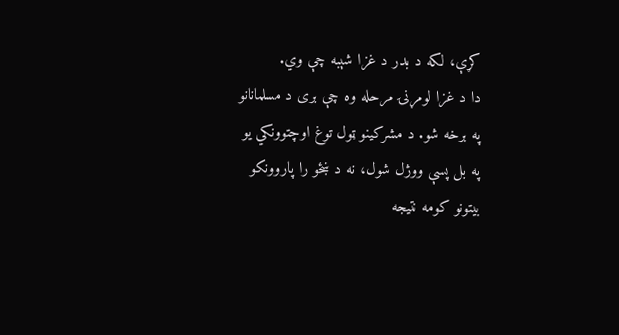کړې، لکه د بدر د غزا شېبه چې وي.
دا د غزا لومړنۍ مرحله وه چې بری د مسلمانانو په برخه شو. د مشرکینو ټول توغ اوچتوونکي یو په بل پسې ووژل شول، نه د ښځو را پاروونکو بیتونو کومه نتیجه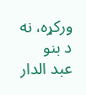ورکړه، نه د بنو عبد الدار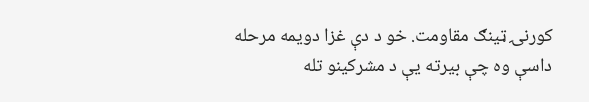کورنۍ ټینګ مقاومت. خو د دې غزا دویمه مرحله داسې وه چې بیرته یې د مشرکینو تله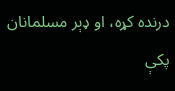درنده کړه، او ډېر مسلمانان پکې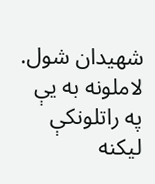شهیدان شول. لاملونه به یې په راتلونکې لیکنه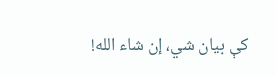کې بیان شي، إن شاء الله!